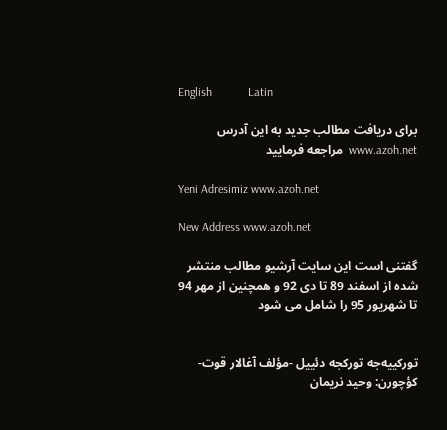English            Latin

برای دریافت مطالب جدید به این آدرس www.azoh.net  مراجعه فرمایید

Yeni Adresimiz www.azoh.net

New Address www.azoh.net

گفتنی است این سایت آرشیو مطالب منتشر شده از اسفند 89 تا دی 92 و همچنین از مهر 94 تا شهریور 95 را شامل می شود


تورکییه‌جه تورکجه دئییل -مؤلف آغالار قوت- کؤچورن: وحید نریمان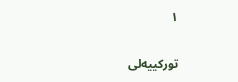۱

تورکییه‌لی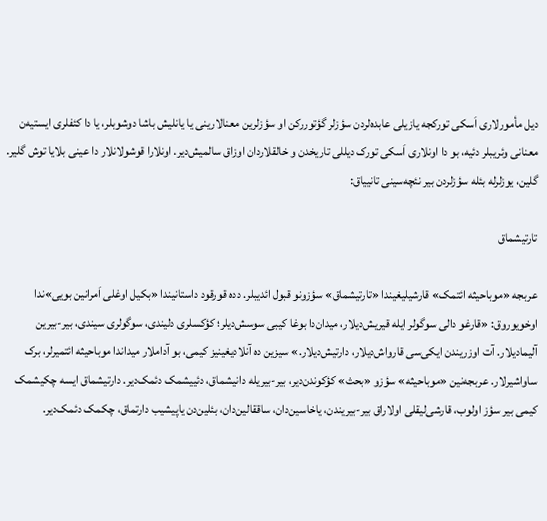دیل مأمورلاری اَسکی تورکجه یازیلی عابده‌لردن سؤزلر گؤتوررکن او سؤزلرین معنالارینی یا یانلیش باشا دوشوبلر، یا دا کئفلری ایستیه‌ن معنانی وئریبلر دئیه، بو دا اونلاری اَسکی تورک دیللی تاریخدن و خالقلاردان اوزاق سالمیش‌دیر. اونلارا قوشولانلار دا عینی بلایا توش گلیر. گلین، یوزلرله بئله سؤزلردن بیر نئچه‌سینی تانییاق:

تارتیشماق

عربجه «موباحیثه ائتمک» قارشیلیغیندا «تارتیشماق» سؤزونو قبول ائدیبلر. دده قورقود داستانیندا «بکیل اوغلی اَمرانین بویی»ندا اوخویوروق: «قارغو دالی سوگولر ایله قیریش‌دیلار، میدان‌دا بوغا کیبی سوسش‌دیلر؛ کؤکسلری دلیندی، سوگولری سیندی، بیر-بیرین آلیمادیلار. آت اوزریندن ایکی‌سی قارواش‌دیلار، دارتیش‌دیلار.» سیزین ده آنلادیغینیز کیمی، بو آداملار میداندا موباحیثه ائتمیرلر، برک ساواشیرلار. عربجه‌نین «موباحیثه» سؤزو «بحث» کؤکوندن‌دیر، بیر-بیریله دانیشماق، دئییشمک دئمک‌دیر. دارتیشماق ایسه چکیشمک کیمی بیر سؤز اولوب، قارشی‌لیقلی اولاراق بیر-بیریندن، یاخاسین‌دان، ساققالین‌دان، بئلین‌دن یاپیشیب دارتماق، چکمک دئمک‌دیر.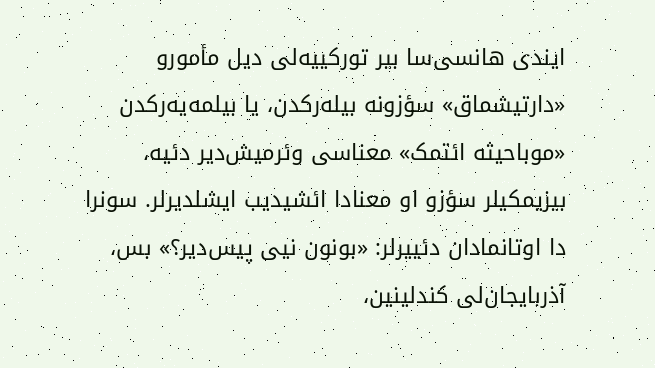ایندی هانسی‌سا بیر تورکییه‌لی دیل مأمورو «دارتیشماق» سؤزونه بیله‌رکدن، یا بیلمه‌یه‌رکدن «موباحیثه ائتمک» معناسی وئرمیش‌دیر دئیه، بیزیمکیلر سؤزو او معنادا ائشیدیب ایشلدیرلر. سونرا دا اوتانمادان دئییرلر: «بونون نیی پیس‌دیر؟» بس، آذربایجان‌لی کندلینین،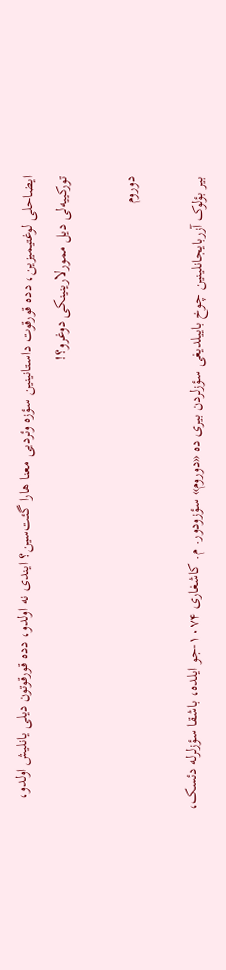ایضاحلی لوغتیمیزین، دده قورقوت داستانینین سؤزه وئردیی معنا هارا گئت‌سین؟ ایندی نه ‌اولدو، دده قورقوتون دیلی یانلیش اولدو، تورکییه‌لی دیل ممورلارینینکی دوغرو؟!

دوروم

بیر بؤلوک آزربایجانلینین چوخ باییلدیغی سؤزلردن بیری ده «دوروم» سؤزودور. م. کاشغاری ۱۰۷۴-جو ایلده، باشقا سؤزلرله دئسک،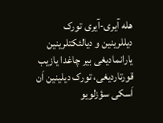هله آیری-آیری تورک دیللرینین و دیالئکتلرینین یارانمادیغی بیر چاغدا یازیب قورتاردیغی، تورک دیلینین اَن اَسکی سؤزلویو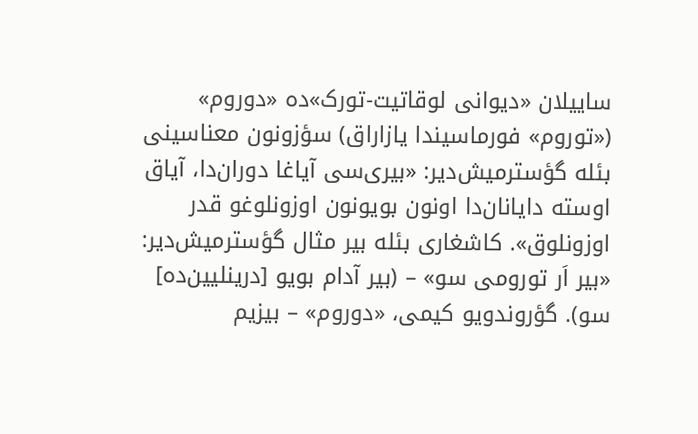ساییلان «دیوانی لوقاتیت-تورک»ده «دوروم» («توروم» فورماسیندا یازاراق) سؤزونون معناسینی بئله گؤسترمیش‌دیر: «بیری‌سی آیاغا دوران‌دا، آیاق اوسته دایانان‌دا اونون بویونون اوزونلوغو قدر اوزونلوق». کاشغاری بئله بیر مثال گؤسترمیش‌دیر: «بیر اَر تورومی سو» – (بیر آدام بویو [درینلیین‌ده] سو). گؤروندویو کیمی، «دوروم» – بیزیم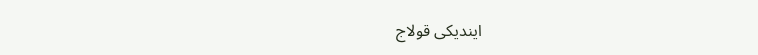ایندیکی قولاج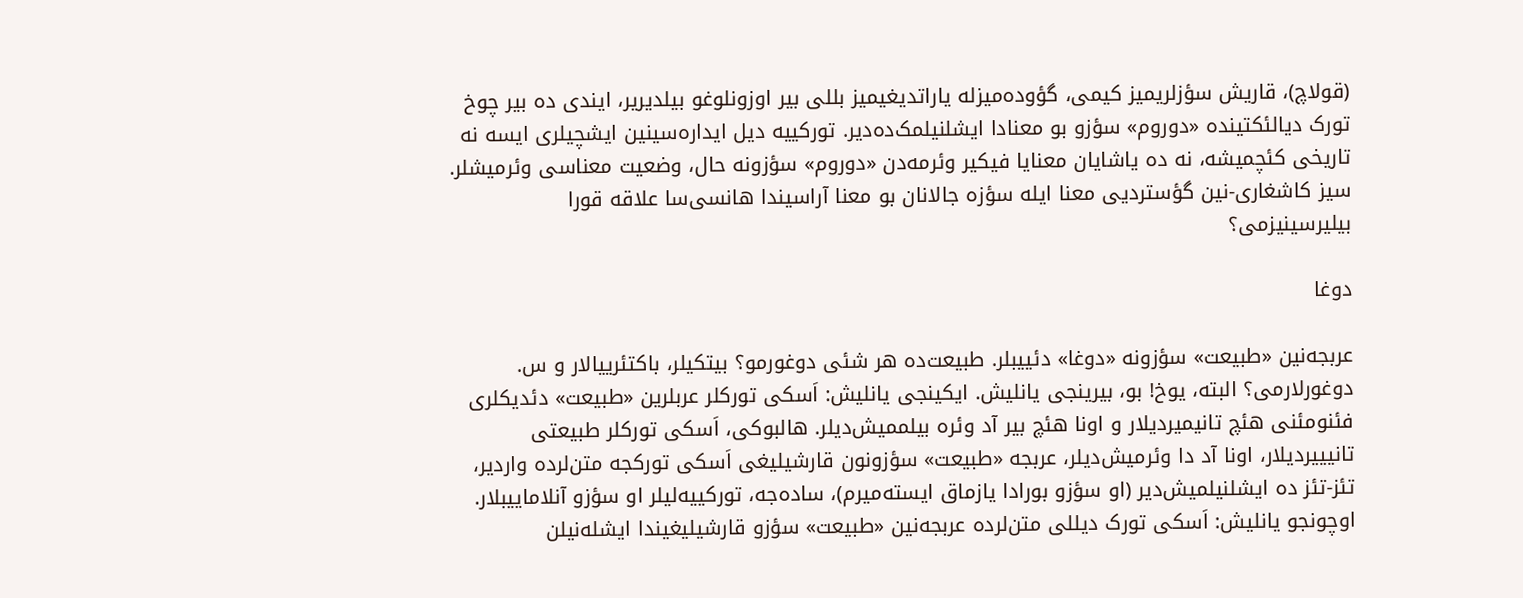(قولاچ)، قاریش سؤزلریمیز کیمی، گؤوده‌میزله یاراتدیغیمیز بللی بیر اوزونلوغو بیلدیریر، ایندی ده بیر چوخ تورک دیالئکتینده «دوروم» سؤزو بو معنادا ایشلنیلمک‌ده‌دیر. تورکییه دیل ایداره‌سینین ایشچیلری ایسه نه تاریخی کئچمیشه، نه ده یاشایان معنایا فیکیر وئرمه‌دن «دوروم» سؤزونه حال، وضعیت معناسی وئرمیشلر. سیز کاشغاری-نین گؤستردیی معنا ایله سؤزه جالانان بو معنا آراسیندا هانسی‌سا علاقه قورا بیلیرسینیزمی؟

دوغا

عربجه‌نین «طبیعت» سؤزونه «دوغا» دئییبلر. طبیعت‌ده هر شئی دوغورمو؟ بیتکیلر، باکتئرییالار و س. دوغورلارمی؟ البته، یوخ! بو، بیرینجی یانلیش. ایکینجی یانلیش: اَسکی تورکلر عربلرین «طبیعت» دئدیکلری فئنومئنی هئچ تانیمیردیلار و اونا هئچ بیر آد وئره بیلممیش‌دیلر. هالبوکی، اَسکی تورکلر طبیعتی تانیییردیلار، اونا آد دا وئرمیش‌دیلر، عربجه «طبیعت» سؤزونون قارشیلیغی اَسکی تورکجه متن‌لرده واردیر، تئز-تئز ده ایشلنیلمیش‌دیر (او سؤزو بورادا یازماق ایسته‌میرم)، ساده‌جه، تورکییه‌لیلر او سؤزو آنلاماییبلار. اوچونجو یانلیش: اَسکی تورک دیللی متن‌لرده عربجه‌نین «طبیعت» سؤزو قارشیلیغیندا ایشله‌نیلن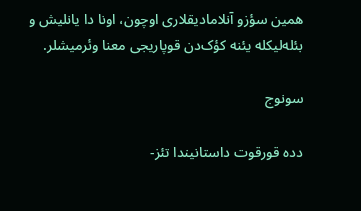همین سؤزو آنلامادیقلاری اوچون، اونا دا یانلیش و بئله‌لیکله یئنه کؤک‌دن قوپاریجی معنا وئرمیشلر.

سونوج

دده قورقوت داستانیندا تئز-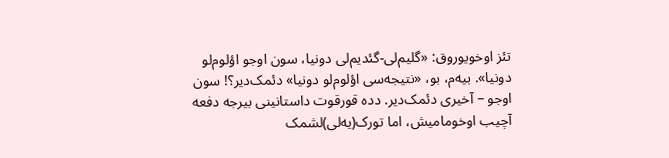تئز اوخویوروق: «گلیم‌لی-گئدیم‌لی دونیا، سون اوجو اؤلوم‌لو دونیا». بیه‌م، بو، «نتیجه‌سی اؤلوم‌لو دونیا» دئمک‌دیر؟! سون اوجو – آخیری دئمک‌دیر. دده قورقوت داستانینی بیرجه دفعه آچیب اوخومامیش، اما تورک(یه‌لی)لشمک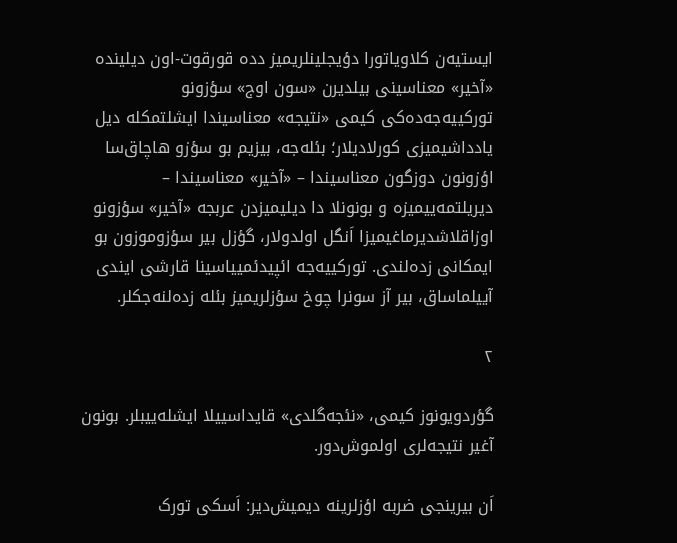ایستیه‌ن کلاویاتورا دؤیجلینلریمیز دده قورقوت-اون دیلینده «آخیر» معناسینی بیلدیر‌ن «سون اوج» سؤزونو تورکییه‌جه‌ده‌کی کیمی «نتیجه» معناسیندا ایشلتمکله دیل یادداشیمیزی کورلادیلار؛ بئله‌جه، بیزیم بو سؤزو هاچاق‌سا اؤزونون دوزگون معناسیندا – «آخیر» معناسیندا – دیریلتمه‌ییمیزه و بونونلا دا دیلیمیزدن عربجه «آخیر» سؤزونو اوزاقلاشدیرماغیمیزا اَنگل اولدولار، گؤزل بیر سؤزوموزون بو ایمکانی زده‌لندی. تورکییه‌جه ائپیدئمییاسینا قارشی ایندی آییلماساق، بیر آز سونرا چوخ سؤزلریمیز بئله زده‌لنه‌جکلر.

۲

گؤردویونوز کیمی، «نئجه‌گلدی» قایداسییلا ایشله‌ییبلر. بونون آغیر نتیجه‌لری اولموش‌دور.

اَن بیرینجی ضربه اؤزلرینه دیمیش‌دیر: اَسکی تورک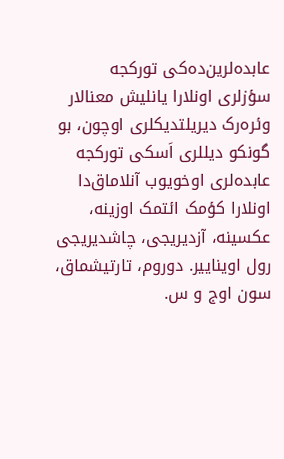عابده‌لرین‌ده‌کی تورکجه سؤزلری اونلارا یانلیش معنالار وئره‌رک دیریلتدیکلری اوچون، بو گونکو دیللری اَسکی تورکجه عابده‌لری اوخویوب آنلاماق‌دا اونلارا کؤمک ائتمک اوزینه، عکسینه، آزدیریجی، چاشدیریجی رول اویناییر. دوروم، تارتیشماق، سون اوج و س.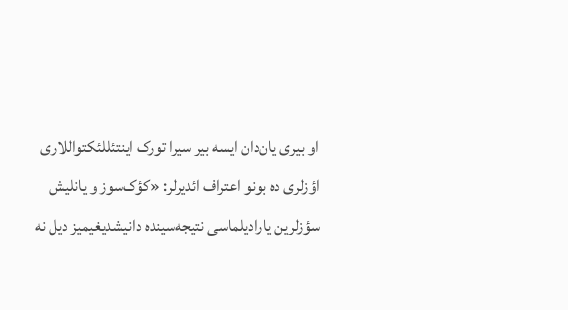او بیری یان‌دان ایسه بیر سیرا تورک اینتئللئکتواللاری اؤزلری ده بونو اعتراف ائدیرلر: «کؤک‌سوز و یانلیش سؤزلرین یارادیلماسی نتیجه‌سینده دانیشدیغیمیز دیل نه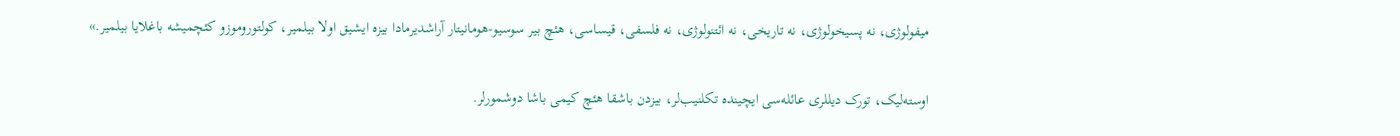میفولوژی، نه پسیخولوژی، نه تاریخی، نه ائتنولوژی، نه فلسفی، قیساسی، هئچ بیر سوسیو-هومانیتار آراشدیرمادا بیزه ایشیق اولا بیلمیر، کولتوروموزو کئچمیشه باغلایا بیلمیر.»

اوسته‌لیک، تورک دیللری عائله‌سی ایچینده تکلنیب‌لر، بیزدن باشقا هئچ کیمی باشا دوشمورلر.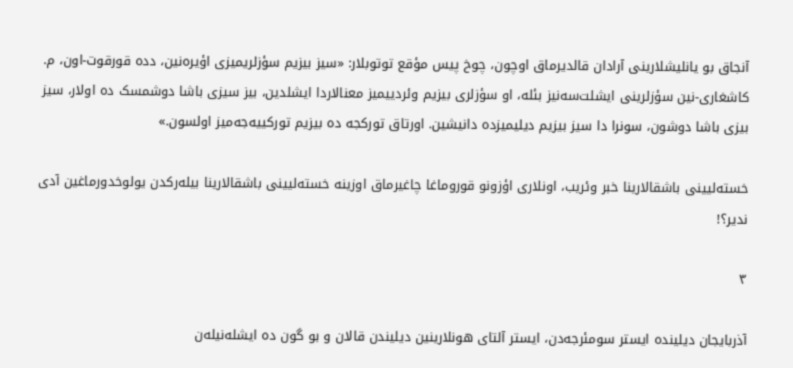آنجاق بو یانلیشلارینی آرادان قالدیرماق اوچون، چوخ پیس مؤقع توتوبلار: «سیز بیزیم سؤزلریمیزی اؤیره‌نین، دده قورقوت-اون، م. کاشغاری-نین سؤزلرینی ایشلت‌سه‌نیز بئله، او سؤزلری بیزیم وئردییمیز معنالاردا ایشلدین، بیز سیزی باشا دوشمسک ده اولار، سیز بیزی باشا دوشون، سونرا دا سیز بیزیم دیلیمیزده دانیشین. اورتاق تورکجه ده بیزیم تورکییه‌جه‌میز اولسون.»

خسته‌لیینی باشقالارینا خبر وئریب، اونلاری اؤزونو قوروماغا چاغیرماق اوزینه خسته‌لیینی باشقالارینا بیله‌رکدن یولوخدورماغین آدی ندیر؟!

۳

آذربایجان دیلینده ایستر سومئرجه‌دن، ایستر آلتای هونلارینین دیلیندن قالان و بو گون ده ایشله‌نیله‌ن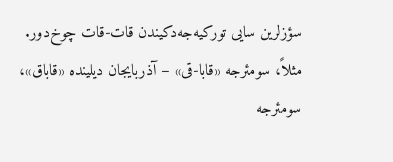سؤزلرین سایی تورکیه‌جه‌دکیندن قات-قات چوخ‌دور. مثلاً، سومئرجه «قابا-قی» – آذربایجان دیلینده «قاباق»، سومئرجه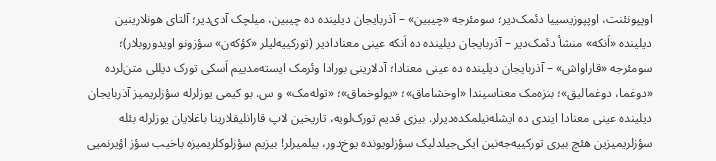اوپپونئنت، اوپپوزیسییا دئمک‌دیر؛ سومئرجه «چیبین» – آذربایجان دیلینده ده چیبین، میلچک آدی‌دیر؛ آلتای هونلارینین دیلینده «اَنکه» منشأ دئمک‌دیر – آذربایجان دیلینده ده اَنکه عینی معنادادیر (تورکییه‌لیلر «کؤکه‌ن» سؤزونو اویدوروبلار)؛ سومئرجه «قاراواش» – آذربایجان دیلینده ده عینی معنادا؛ آدلارینی بورادا وئرمک ایسته‌مدییم اَسکی تورک دیللی متن‌لرده «دوغما، دوغمالیق»؛ بنزه‌مک معناسیندا «اوخشاماق»؛ «یولوخماق»؛ «توله‌مک» و س. بو کیمی یوزلرله سؤزلریمیز آذربایجان دیلینده عینی معنادا ایندی ده ایشله‌نیلمکده‌دیرلر. بیزی قدیم تورک‌لویه، تاریخین لاپ قارانلیقلارینا باغلایان یوزلرله بئله سؤزلریمیزین هئچ بیری تورکییه‌جه‌نین ایکی‌جیلدلیک سؤزلویونده یوخ‌دور، بیلمیرلر! بیزیم سؤزلوکلریمیزه باخیب سؤز اؤیرنمیی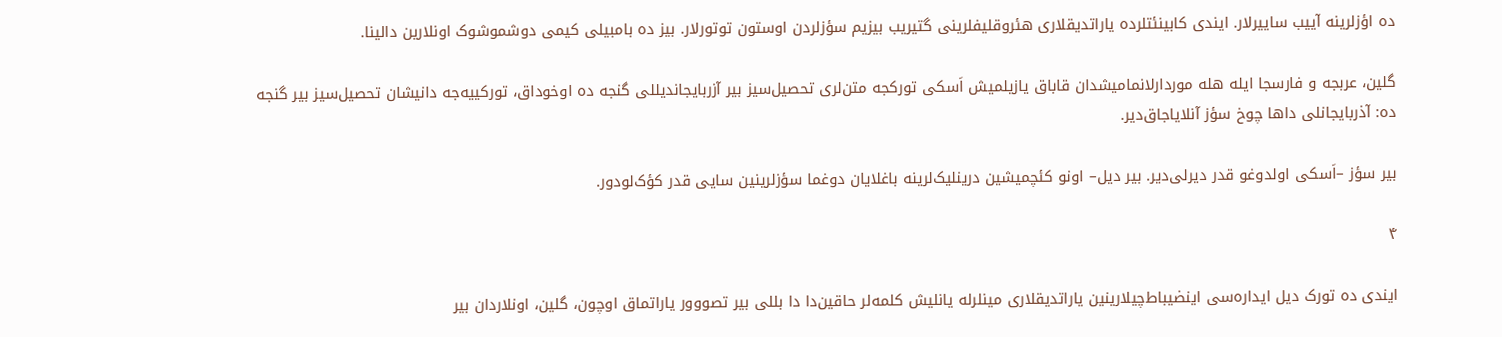ده اؤزلرینه آییب ساییرلار. ایندی کابینئتلرده یاراتدیقلاری هئروقلیفلرینی گتیریب بیزیم سؤزلردن اوستون توتورلار. بیز ده بامبیلی کیمی دوشموشوک اونلارین دالینا.

گلین، عربجه و فارسجا ایله هله موردارلانمامیشدان قاباق یازیلمیش اَسکی تورکجه متن‌لری تحصیل‌سیز بیر آزربایجاندیللی گنجه ده اوخوداق، تورکییه‌جه دانیشان تحصیل‌سیز بیر گنجه ده: آذربایجانلی داها چوخ سؤز آنلایاجاق‌دیر.

بیر سؤز –اَسکی اولدوغو قدر دیرلی‌دیر. بیر دیل– اونو کئچمیشین درینلیک‌لرینه باغلایان دوغما سؤزلرینین سایی قدر کؤک‌لودور.

۴

ایندی ده تورک دیل ایداره‌سی اینضیباط‌چیلارینین یاراتدیقلاری مینلرله یانلیش کلمه‌لر حاقین‌دا دا بللی بیر تصووور یاراتماق اوچون، گلین، اونلاردان بیر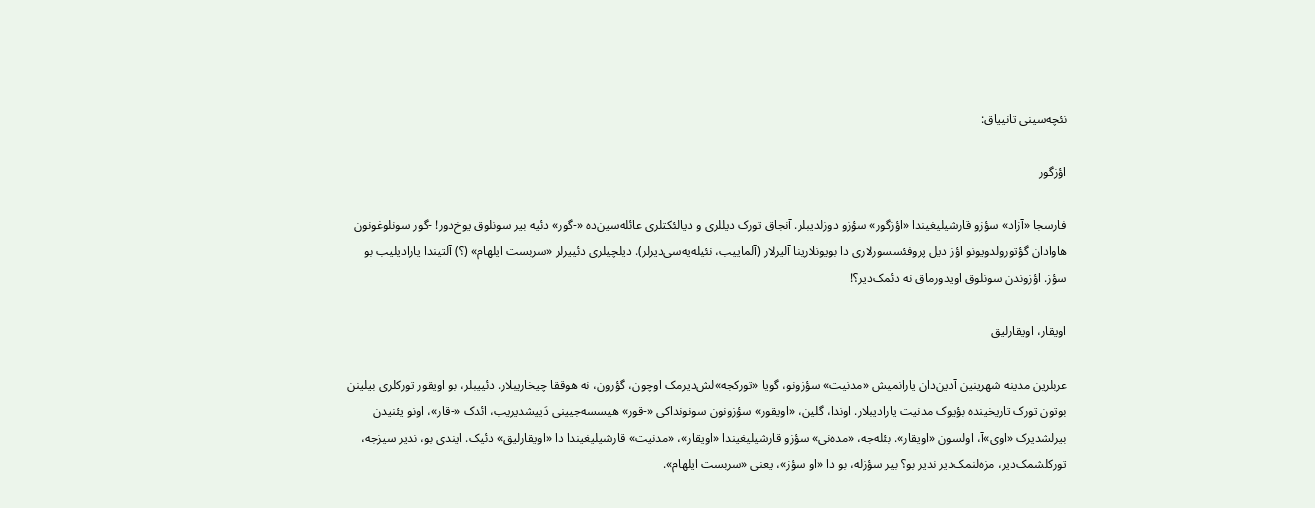نئچه‌سینی تانییاق:

اؤزگور

فارسجا «آزاد» سؤزو قارشیلیغیندا «اؤزگور» سؤزو دوزلدیبلر. آنجاق تورک دیللری و دیالئکتلری عائله‌سین‌ده «-گور» دئیه بیر سونلوق یوخ‌دور! -گور سونلوغونون هاوادان گؤتورولدویونو اؤز دیل پروفئسسورلاری دا بویونلارینا آلیرلار (آلماییب، نئیله‌یه‌سی‌دیرلر). دیلچیلری دئییرلر «سربست ایلهام» (؟) آلتیندا یارادیلیب بو سؤز. اؤزوندن سونلوق اویدورماق نه دئمک‌دیر؟!

اویقار، اویقارلیق

عربلرین مدینه شهرینین آدین‌دان یارانمیش «مدنیت» سؤزونو، گویا «تورکجه»لش‌دیرمک اوچون، گؤرون، نه هوققا چیخاریبلار. دئییبلر، بو اویقور تورکلری بیلینن بوتون تورک تاریخینده بؤیوک مدنیت یارادیبلار. اوندا، گلین، «اویقور» سؤزونون سونونداکی «-قور» هیسسه‌جیینی دَییشدیریب، ائدک «-قار»، اونو یئنیدن بیرلشدیرک «اوی»آ، اولسون «اویقار». بئله‌جه، «مده‌نی» سؤزو قارشیلیغیندا «اویقار»، «مدنیت» قارشیلیغیندا دا «اویقارلیق» دئیک. ایندی بو، ندیر سیزجه، تورکلشمک‌دیر، مزه‌لنمک‌دیر ندیر بو؟ بیر سؤزله، بو دا «او سؤز»، یعنی «سربست ایلهام».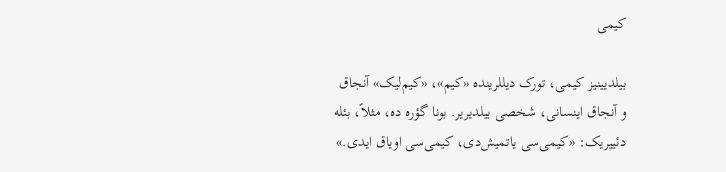کیمی

بیلدیینیز کیمی، تورک دیللرینده «کیم»، «کیم‌لیک» آنجاق و آنجاق اینسانی، شخصی بیلدیریر. بونا گؤره ده، مثلاً، بئله دئییریک: «کیمی‌سی یاتمیش‌دی، کیمی‌سی اویاق ایدی.»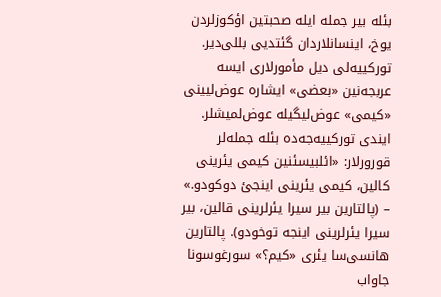بئله بیر جمله ایله صحبتین اؤکوزلردن یوخ، اینسانلاردان گئتدیی بللی‌دیر. تورکییه‌لی دیل مأمورلاری ایسه عربجه‌نین «بعضی» ایشاره عوض‌لیینی «کیمی» عوض‌لیگیله عوض‌لمیشلر. ایندی تورکییه‌جه‌ده بئله جمله‌لر قورورلار: «ائلبیسئنین کیمی یئرینی کالین، کیمی یئرینی اینجئ دوکودو.» – (پالتارین بیر سیرا یئرلرینی قالین، بیر سیرا یئرلرینی اینجه توخودو). پالتارین هانسی‌سا یئری «کیم؟» سورغوسونا جاواب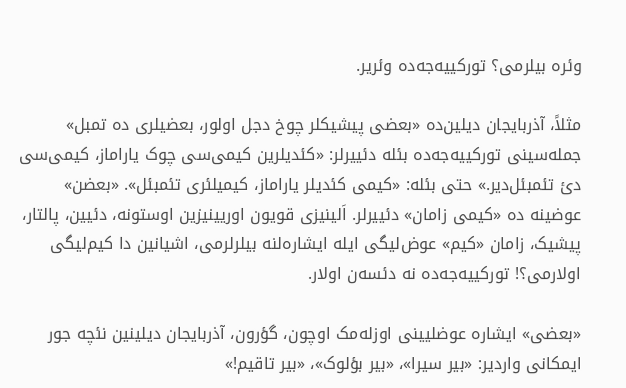وئره بیلرمی؟ تورکییه‌جه‌ده وئریر.

مثلاً، آذربایجان دیلین‌ده «بعضی پیشیکلر چوخ دجل اولور، بعضیلری ده تمبل» جمله‌سینی تورکییه‌جه‌ده بئله دئییرلر: «کئدیلرین کیمی‌سی چوک یاراماز، کیمی‌سی دئ تئمبئل‌دیر.» حتی بئله: «کیمی کئدیلر یاراماز، کیمیلئری تئمبئل». «بعضن» عوضینه ده «کیمی زامان» دئییرلر. اَلینیزی قویون اوریینیزین اوستونه، دئیین، پالتار، پیشیک، زامان «کیم» عوض‌لیگی ایله ایشاره‌لنه بیلرلرمی، اشیانین دا کیم‌لیگی اولارمی؟! تورکییه‌جه‌ده نه دئسه‌ن اولار.

«بعضی» ایشاره عوضلیینی اوزله‌مک اوچون، گؤرون، آذربایجان دیلینین نئچه جور ایمکانی واردیر: «بیر سیرا»، «بیر بؤلوک»، «بیر تاقیم!»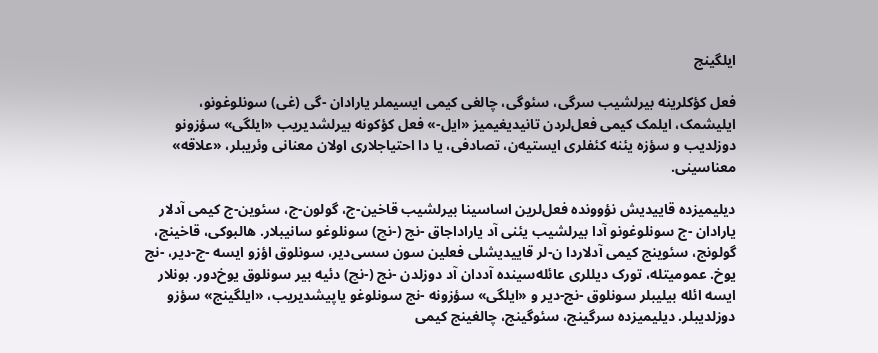ایلگینج

فعل کؤکلرینه بیرلشیب سرگی، سئوگی، چالغی کیمی ایسیملر یارادان -گی (غی) سونلوغونو، ایلیشمک، ایلمک کیمی فعل‌لردن تانیدیغیمیز «ایل-» فعل کؤکونه بیرلشدیریب «ایلگی» سؤزونو دوزلدیب و سؤزه یئنه کئفلری ایستیه‌ن، تصادفی، یا دا احتیاجلاری اولان معنانی وئریبلر، «علاقه» معناسینی.

دیلیمیزده قاییدیش نؤوونده فعل‌لرین اساسینا بیرلشیب قاخین-ج، گولون-ج، سئوین-ج کیمی آدلار یارادان -ج سونلوغونو آدا بیرلشیب یئنی آد یاراداجاق -نج (-نچ) سونلوغو سانیبلار. هالبوکی، قاخینج، گولونج، سئوینج کیمی آدلاردا ن-لر قاییدیشلی فعلین سون سسی‌دیر، سونلوق اؤزو ایسه -ج-دیر، -نج یوخ. عمومیتله، تورک دیللری عائله‌سینده آددان آد دوزلدن -نج (-نچ) دئیه بیر سونلوق یوخ‌دور. بونلار ایسه ائله بیلیبلر سونلوق -نج-دیر و «ایلگی» سؤزونه -نج سونلوغو یاپیشدیریب، «ایلگینج» سؤزو دوزلدیبلر. دیلیمیزده سرگینج، سئوگینج، چالغینج کیمی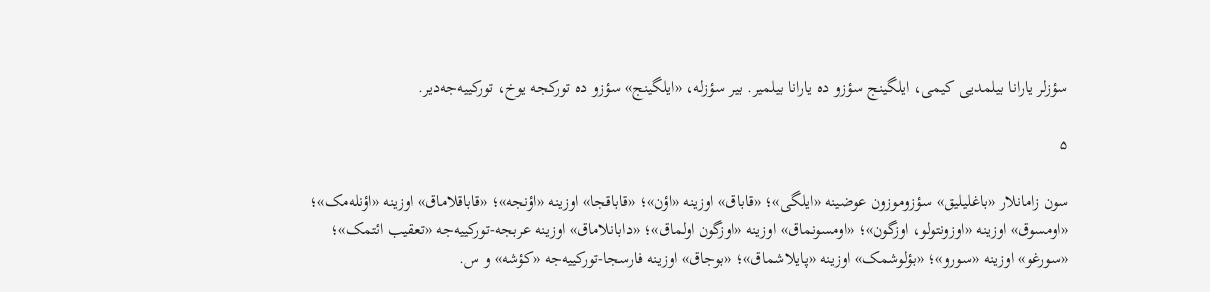سؤزلر یارانا بیلمدیی کیمی، ایلگینج سؤزو ده یارانا بیلمیر. بیر سؤزله، «ایلگینج» سؤزو ده تورکجه یوخ، تورکییه‌جه‌دیر.

۵

سون زامانلار «باغلیلیق» سؤزوموزون عوضینه «ایلگی»؛ «قاباق» اوزینه «اؤن»؛ «قاباقجا» اوزینه «اؤنجه»؛ «قاباقلاماق» اوزینه «اؤنله‌مک»؛ «اومسوق» اوزینه «اوزونتولو، اوزگون»؛ «اومسونماق» اوزینه «اوزگون اولماق»؛ «دابانلاماق» اوزینه عربجه-تورکییه‌جه «تعقیب ائتمک»؛ «سورغو» اوزینه «سورو»؛ «بؤلوشمک» اوزینه «پایلاشماق»؛ «بوجاق» اوزینه فارسجا-تورکییه‌جه «کؤشه» و س.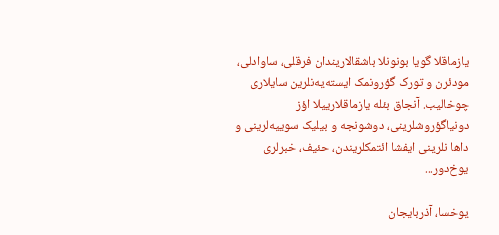یازماقلا گویا بونونلا باشقالاریندان فرقلی، ساوادلی، مودئرن و تورک گؤرونمک ایسته‌یه‌نلرین سایلاری چوخالیب. آنجاق بئله یازماقلارییلا اؤز دونیاگؤروشلرینی، دوشونجه و بیلیک سوییه‌لرینی و داها نلرینی ایفشا ائتمکلریندن، حئیف، خبرلری یوخ‌دور...

یوخسا، آذربایجان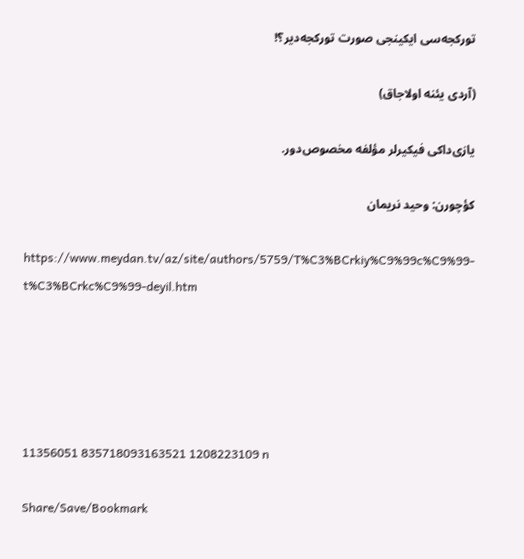تورکجه‌سی ایکینجی صورت تورکجه‌دیر؟!

(آردی یئنه اولاجاق)

یازی‌داکی فیکیرلر مؤلفه مخصوص‌دور.

کؤچورن: وحید نریمان

https://www.meydan.tv/az/site/authors/5759/T%C3%BCrkiy%C9%99c%C9%99-t%C3%BCrkc%C9%99-deyil.htm





11356051 835718093163521 1208223109 n

Share/Save/Bookmark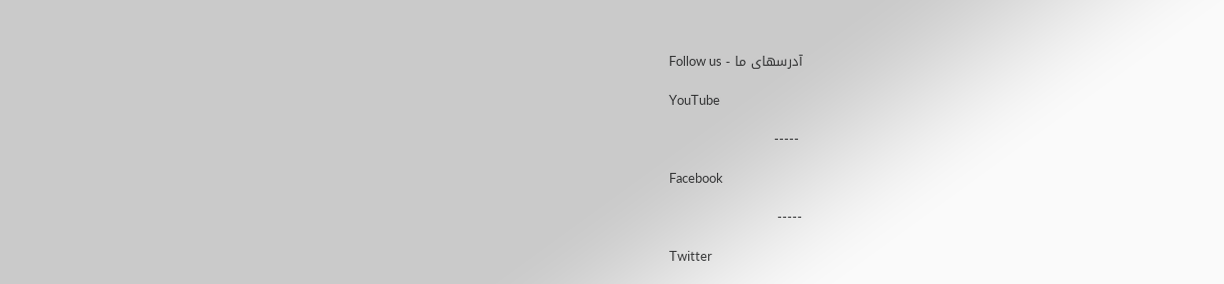آدرسهای ما - Follow us

YouTube

 -----

Facebook

-----

Twitter